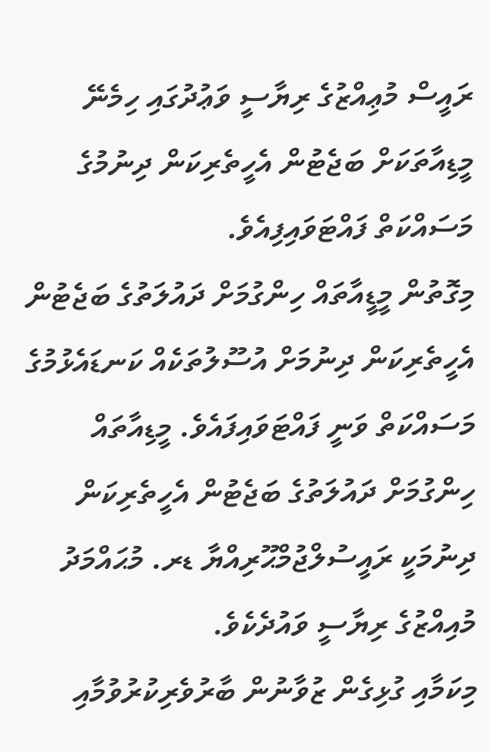ރައީސް މުޢިއްޒުގެ ރިޔާސީ ވަޢުދުގައި ހިމެނޭ މީޑިއާތަކަށް ބަޖެޓުން އެހީތެރިކަން ދިނުމުގެ މަސައްކަތް ފައްޓަވައިފިއެވެ.
މިގޮތުން މީޑީއާތައް ހިންގުމަށް ދައުލަތުގެ ބަޖެޓުން އެހީތެރިކަން ދިނުމަށް އުސޫލުތަކެއް ކަނޑައެޅުމުގެ މަސައްކަތް ވަނީ ފައްޓަވައިފައެވެ. މީޑިއާތައް ހިންގުމަށް ދައުލަތުގެ ބަޖެޓުން އެހީތެރިކަން ދިނުމަކީ ރައީސުލްޖުމްޙޫރިއްޔާ ޑރ. މުޙައްމަދު މުއިއްޒުގެ ރިޔާސީ ވައުދެކެވެ.
މިކަމާއި ގުޅިގެން ޒުވާނުން ބާރުވެރިކުރުވުމާއި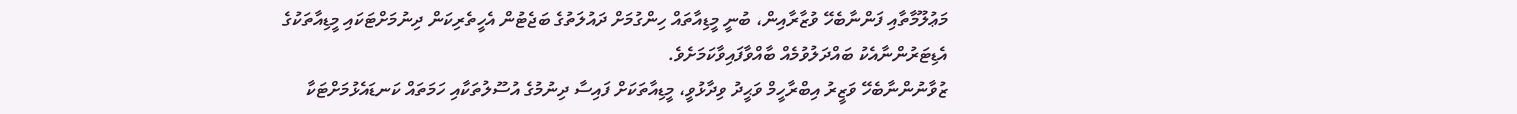މަޢުލޫމާތާއި ފަންނާބެހޭ ވުޒާރާއިން، ބުނީ މީޑިއާތައް ހިންގުމަށް ދައުލަތުގެ ބަޖެޓުން އެހީތެރިކަން ދިނުމަށްޓަކައި މީޑިއާތަކުގެ އެޑިޓަރުންނާއެކު ބައްދަލުވުމެއް ބާއްވާފައިވާކަމަށެވެ.
ޒުވާނުންނާބެހޭ ވަޒީރު އިބްރާހީމް ވަޙީދު ވިދާޅުވީ، މީޑިއާތަކަށް ފައިސާ ދިނުމުގެ އުސޫލުތަކާއި ހަމަތައް ކަނޑައެޅުމަށްޓަކާ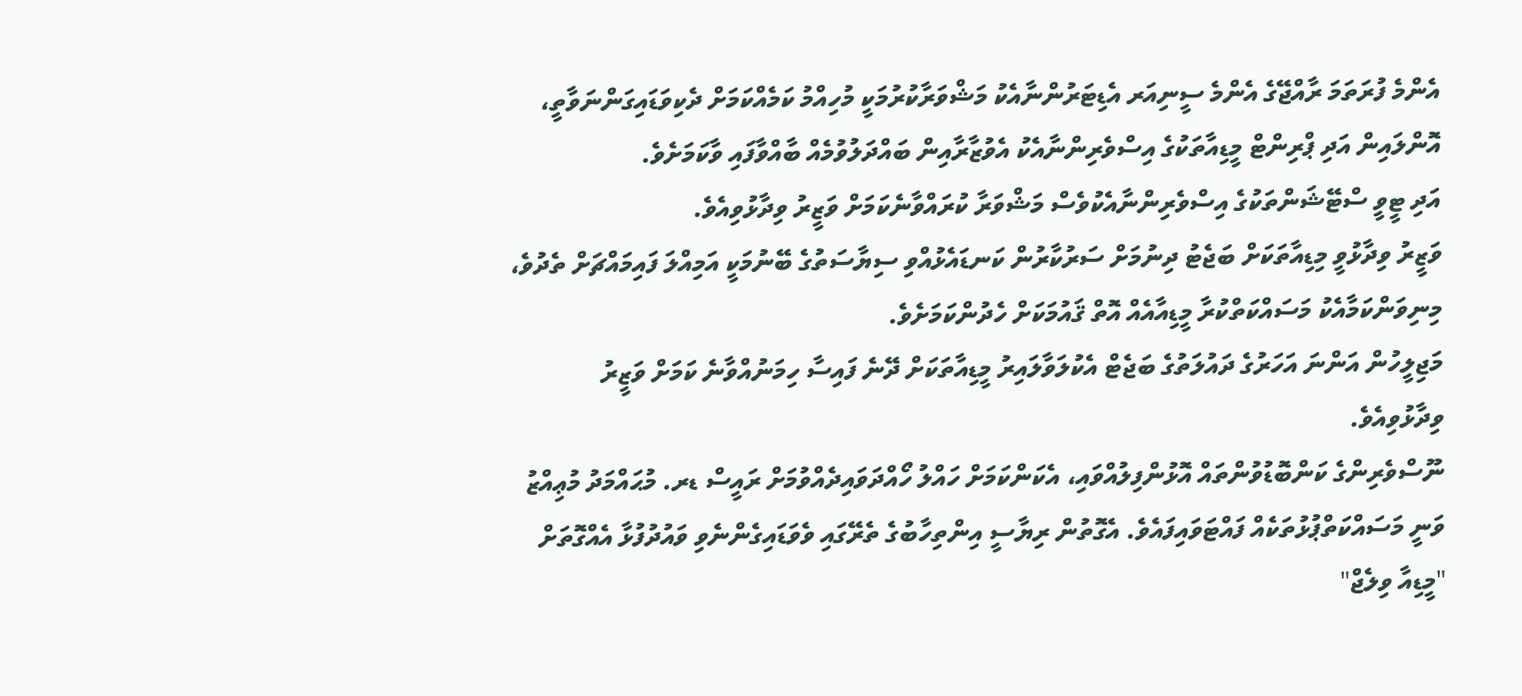އެންމެ ފުރަތަމަ ރާއްޖޭގެ އެންމެ ސީނިއަރ އެޑިޓަރުންނާއެކު މަޝްވަރާކުރުމަކީ މުހިއްމު ކަމެއްކަމަށް ދެކިވަޑައިގަންނަވާތީ، އޮންލައިން އަދި ޕްރިންޓް މީޑިއާތަކުގެ އިސްވެރިންނާއެކު އެވުޒާރާއިން ބައްދަލުވުމެއް ބާއްވާފައި ވާކަމަށެވެ.
އަދި ޓީވީ ސްޓޭޝަންތަކުގެ އިސްވެރިންނާއެކުވެސް މަޝްވަރާ ކުރައްވާނެކަމަށް ވަޒީރު ވިދާޅުވިއެވެ.
ވަޒީރު ވިދާޅުވީ މިޑިއާތަކަށް ބަޖެޓު ދިނުމަށް ސަރުކާރުން ކަނޑައެޅުއްވި ސިޔާސަތުގެ ބޭނުމަކީ އަމިއްލަ ފައިމައްޗަށް ތެދުވެ، މިނިވަންކަމާއެކު މަސައްކަތްކުރާ މީޑިއާއެއް އޮތް ޤައުމަކަށް ހެދުންކަމަށެވެ.
މަޖިލީހުން އަންނަ އަހަރުގެ ދައުލަތުގެ ބަޖެޓް އެކުލަވާލައިރު މީޑިއާތަކަށް ދޭނެ ފައިސާ ހިމަނުއްވާނެ ކަމަށް ވަޒީރު ވިދާޅުވިއެވެ.
ނޫސްވެރިންގެ ކަންބޮޑުވުންތައް އޮޅުންފިލުއްވައި، އެކަންކަމަށް ހައްލު ހޯއްދަވައިދެއްވުމަށް ރައީސް ޑރ. މުޙައްމަދު މުޢިއްޒު ވަނީ މަސައްކަތްޕުޅުތަކެއް ފައްޓަވައިފައެވެ. އެގޮތުން ރިޔާސީ އިންތިހާބުގެ ތެރޭގައި ވެވަޑައިގެންނެވި ވައުދުފުޅާ އެއްގޮތަށް "މީޑިއާ ވިލެޖް"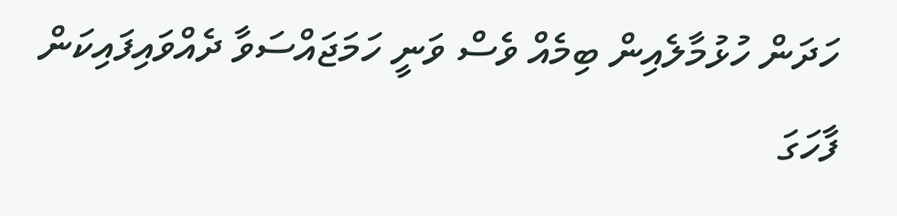ހަދަން ހުޅުމާލެއިން ބިމެއް ވެސް ވަނީ ހަމަޖައްސަވާ ދެއްވައިފައިކަން ފާހަގަ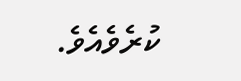ކުރެވެއެވެ.